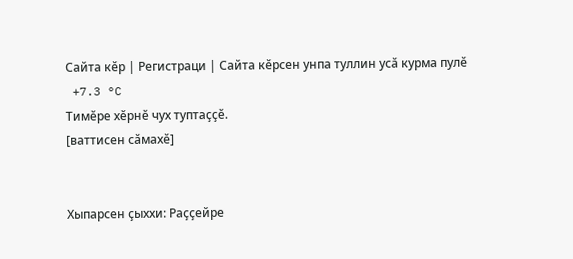Сайта кӗр | Регистраци | Сайта кӗрсен унпа туллин усӑ курма пулӗ
 +7.3 °C
Тимӗре хӗрнӗ чух туптаҫҫӗ.
[ваттисен сӑмахӗ]


Хыпарсен ҫыххи: Раҫҫейре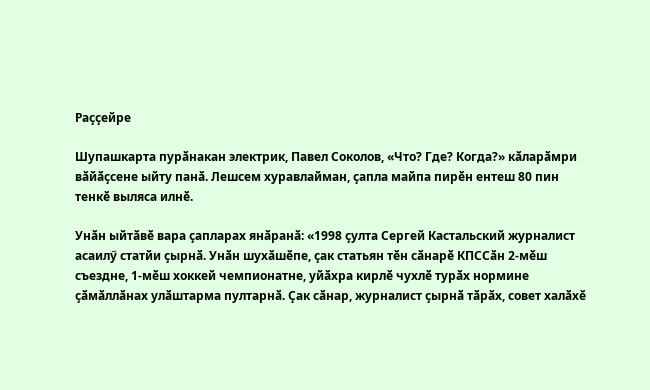Раҫҫейре

Шупашкарта пурӑнакан электрик, Павел Соколов, «Что? Где? Когда?» кӑларӑмри вӑйӑҫсене ыйту панӑ. Лешсем хуравлайман, ҫапла майпа пирӗн ентеш 80 пин тенкӗ выляса илнӗ.

Унӑн ыйтӑвӗ вара ҫапларах янӑранӑ: «1998 ҫулта Сергей Кастальский журналист асаилӳ статйи ҫырнӑ. Унӑн шухӑшӗпе, ҫак статьян тӗн сӑнарӗ КПССӑн 2-мӗш съездне, 1-мӗш хоккей чемпионатне, уйӑхра кирлӗ чухлӗ турӑх нормине ҫӑмӑллӑнах улӑштарма пултарнӑ. Ҫак сӑнар, журналист ҫырнӑ тӑрӑх, совет халӑхӗ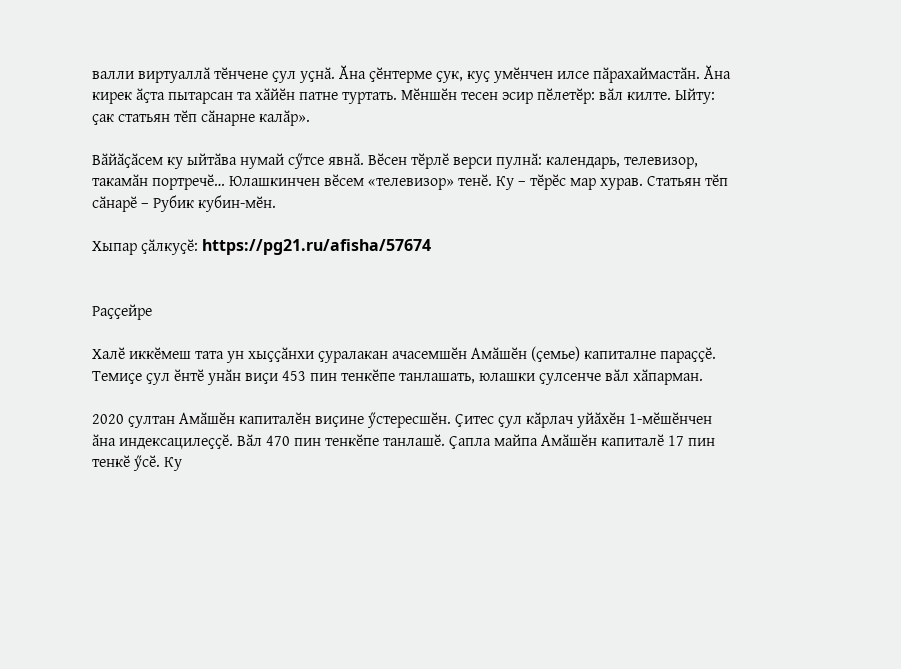валли виртуаллӑ тӗнчене ҫул уҫнӑ. Ӑна ҫӗнтерме ҫук, куҫ умӗнчен илсе пӑрахаймастӑн. Ӑна кирек ӑҫта пытарсан та хӑйӗн патне туртать. Мӗншӗн тесен эсир пӗлетӗр: вӑл килте. Ыйту: ҫак статьян тӗп сӑнарне калӑр».

Вӑйӑҫӑсем ку ыйтӑва нумай сӳтсе явнӑ. Вӗсен тӗрлӗ верси пулнӑ: календарь, телевизор, такамӑн портречӗ… Юлашкинчен вӗсем «телевизор» тенӗ. Ку – тӗрӗс мар хурав. Статьян тӗп сӑнарӗ – Рубик кубин-мӗн.

Хыпар ҫӑлкуҫӗ: https://pg21.ru/afisha/57674


Раҫҫейре

Халӗ иккӗмеш тата ун хыҫҫӑнхи ҫуралакан ачасемшӗн Амӑшӗн (ҫемье) капиталне параҫҫӗ. Темиҫе ҫул ӗнтӗ унӑн виҫи 453 пин тенкӗпе танлашать, юлашки ҫулсенче вӑл хӑпарман.

2020 ҫултан Амӑшӗн капиталӗн виҫине ӳстересшӗн. Ҫитес ҫул кӑрлач уйӑхӗн 1-мӗшӗнчен ӑна индексацилеҫҫӗ. Вӑл 470 пин тенкӗпе танлашӗ. Ҫапла майпа Амӑшӗн капиталӗ 17 пин тенкӗ ӳсӗ. Ку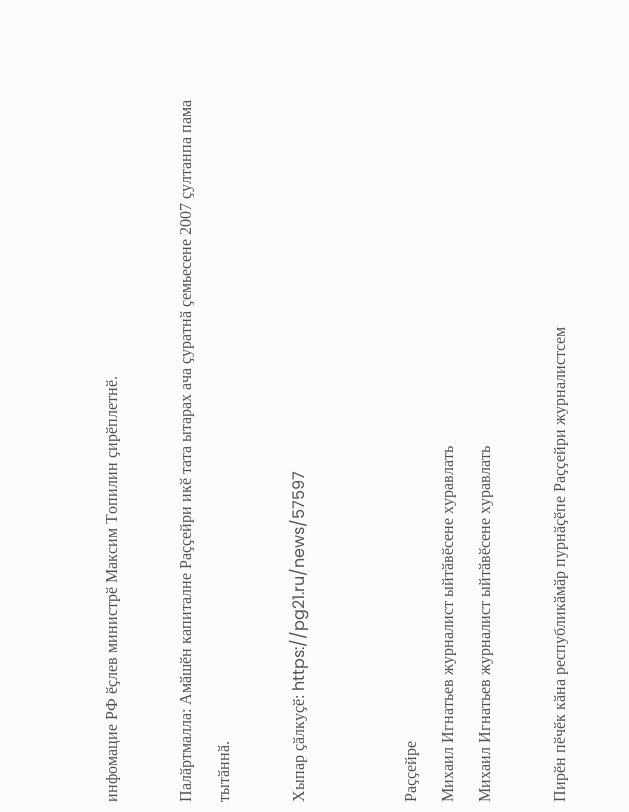инфомацие РФ ӗҫлев министрӗ Максим Топилин ҫирӗплетнӗ.

Палӑртмалла: Амӑшӗн капиталне Раҫҫейри икӗ тата ытарах ача ҫуратнӑ ҫемьесене 2007 ҫултанпа пама тытӑннӑ.

Хыпар ҫӑлкуҫӗ: https://pg21.ru/news/57597


Раҫҫейре
Михаил Игнатьев журналист ыйтӑвӗсене хуравлать
Михаил Игнатьев журналист ыйтӑвӗсене хуравлать

Пирӗн пӗчӗк кӑна республикӑмӑр пурнӑҫӗпе Раҫҫейри журналистсем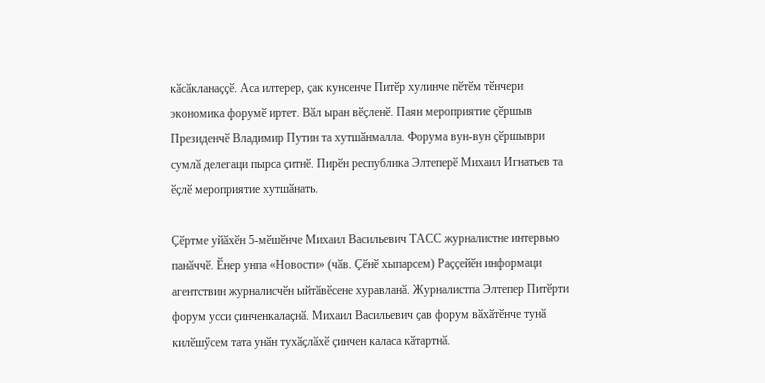кӑсӑкланаҫҫӗ. Аса илтерер, ҫак кунсенче Питӗр хулинче пӗтӗм тӗнчери экономика форумӗ иртет. Вӑл ыран вӗҫленӗ. Паян мероприятие ҫӗршыв Президенчӗ Владимир Путин та хутшӑнмалла. Форума вун-вун ҫӗршыври сумлӑ делегаци пырса ҫитнӗ. Пирӗн республика Элтеперӗ Михаил Игнатьев та ӗҫлӗ мероприятие хутшӑнать.

Ҫӗртме уйӑхӗн 5-мӗшӗнче Михаил Васильевич ТАСС журналистне интервью панӑччӗ. Ӗнер унпа «Новости» (чӑв. Ҫӗнӗ хыпарсем) Раҫҫейӗн информаци агентствин журналисчӗн ыйтӑвӗсене хуравланӑ. Журналистпа Элтепер Питӗрти форум усси ҫинченкалаҫнӑ. Михаил Васильевич ҫав форум вӑхӑтӗнче тунӑ килӗшӳсем тата унӑн тухӑҫлӑхӗ ҫинчен каласа кӑтартнӑ.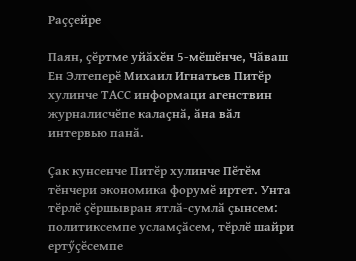Раҫҫейре

Паян, ҫӗртме уйӑхӗн 5-мӗшӗнче, Чӑваш Ен Элтеперӗ Михаил Игнатьев Питӗр хулинче ТАСС информаци агенствин журналисчӗпе калаҫнӑ, ӑна вӑл интервью панӑ.

Ҫак кунсенче Питӗр хулинче Пӗтӗм тӗнчери экономика форумӗ иртет. Унта тӗрлӗ ҫӗршывран ятлӑ-сумлӑ ҫынсем: политиксемпе усламҫӑсем, тӗрлӗ шайри ертӳҫӗсемпе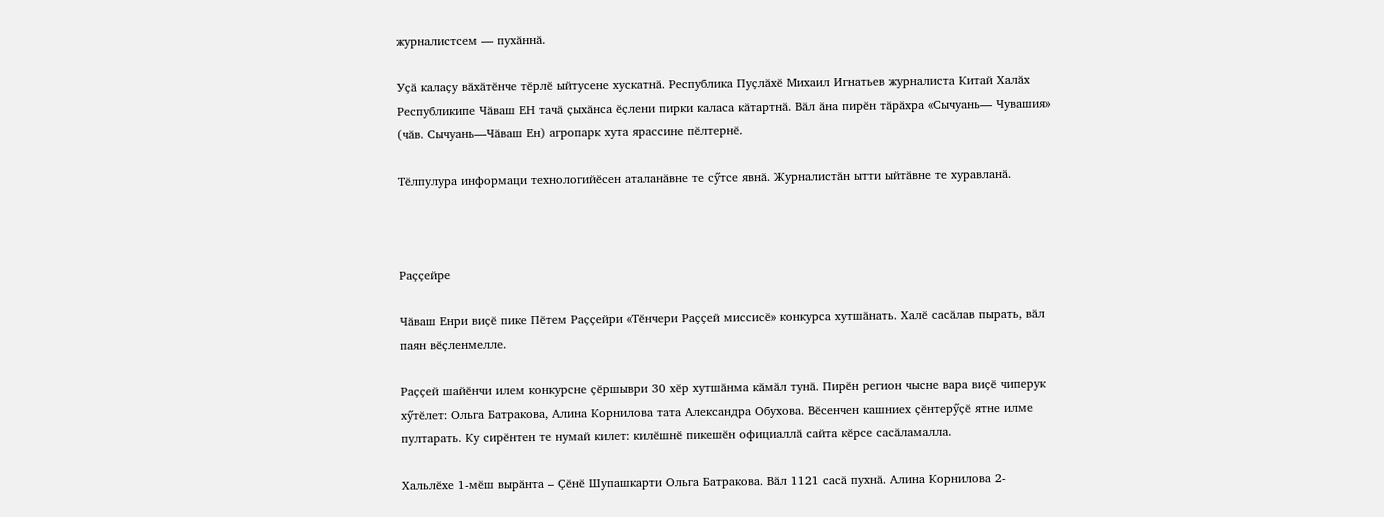журналистсем — пухӑннӑ.

Уҫӑ калаҫу вӑхӑтӗнче тӗрлӗ ыйтусене хускатнӑ. Республика Пуҫлӑхӗ Михаил Игнатьев журналиста Китай Халӑх Республикипе Чӑваш ЕН тачӑ ҫыхӑнса ӗҫлени пирки каласа кӑтартнӑ. Вӑл ӑна пирӗн тӑрӑхра «Сычуань— Чувашия» (чӑв. Сычуань—Чӑваш Ен) агропарк хута ярассине пӗлтернӗ.

Тӗлпулура информаци технологийӗсен аталанӑвне те сӳтсе явнӑ. Журналистӑн ытти ыйтӑвне те хуравланӑ.



Раҫҫейре

Чӑваш Енри виҫӗ пике Пӗтем Раҫҫейри «Тӗнчери Раҫҫей миссисӗ» конкурса хутшӑнать. Халӗ сасӑлав пырать, вӑл паян вӗҫленмелле.

Раҫҫей шайӗнчи илем конкурсне ҫӗршыври 30 хӗр хутшӑнма кӑмӑл тунӑ. Пирӗн регион чысне вара виҫӗ чиперук хӳтӗлет: Ольга Батракова, Алина Корнилова тата Александра Обухова. Вӗсенчен кашниех ҫӗнтерӳҫӗ ятне илме пултарать. Ку сирӗнтен те нумай килет: килӗшнӗ пикешӗн официаллӑ сайта кӗрсе сасӑламалла.

Хальлӗхе 1-мӗш вырӑнта – Ҫӗнӗ Шупашкарти Ольга Батракова. Вӑл 1121 сасӑ пухнӑ. Алина Корнилова 2-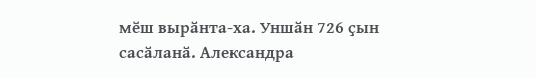мӗш вырӑнта-ха. Уншӑн 726 ҫын сасӑланӑ. Александра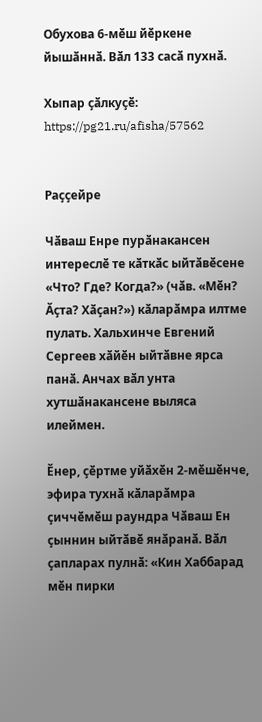Обухова 6-мӗш йӗркене йышӑннӑ. Вӑл 133 сасӑ пухнӑ.

Хыпар ҫӑлкуҫӗ: https://pg21.ru/afisha/57562


Раҫҫейре

Чӑваш Енре пурӑнакансен интереслӗ те кӑткӑс ыйтӑвӗсене «Что? Где? Когда?» (чӑв. «Мӗн? Ӑҫта? Хӑҫан?») кӑларӑмра илтме пулать. Хальхинче Евгений Сергеев хӑйӗн ыйтӑвне ярса панӑ. Анчах вӑл унта хутшӑнакансене выляса илеймен.

Ӗнер, ҫӗртме уйӑхӗн 2-мӗшӗнче, эфира тухнӑ кӑларӑмра ҫиччӗмӗш раундра Чӑваш Ен ҫыннин ыйтӑвӗ янӑранӑ. Вӑл ҫапларах пулнӑ: «Кин Хаббарад мӗн пирки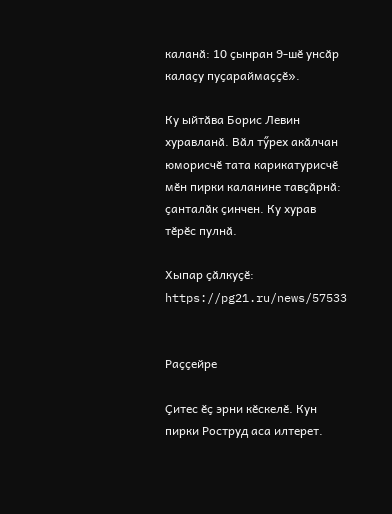каланӑ: 10 ҫынран 9-шӗ унсӑр калаҫу пуҫараймаҫҫӗ».

Ку ыйтӑва Борис Левин хуравланӑ. Вӑл тӳрех акӑлчан юморисчӗ тата карикатурисчӗ мӗн пирки каланине тавҫӑрнӑ: ҫанталӑк ҫинчен. Ку хурав тӗрӗс пулнӑ.

Хыпар ҫӑлкуҫӗ: https://pg21.ru/news/57533


Раҫҫейре

Ҫитес ӗҫ эрни кӗскелӗ. Кун пирки Роструд аса илтерет.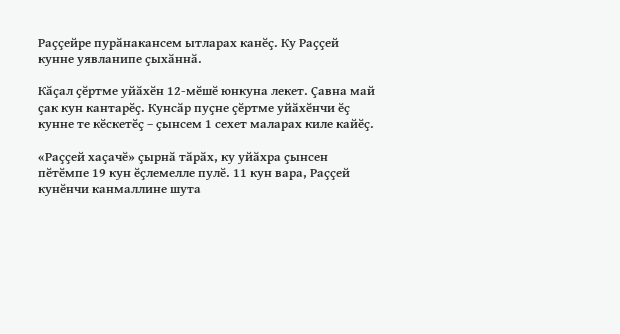Раҫҫейре пурӑнакансем ытларах канӗҫ. Ку Раҫҫей кунне уявланипе ҫыхӑннӑ.

Кӑҫал ҫӗртме уйӑхӗн 12-мӗшӗ юнкуна лекет. Ҫавна май ҫак кун кантарӗҫ. Кунсӑр пуҫне ҫӗртме уйӑхӗнчи ӗҫ кунне те кӗскетӗҫ – ҫынсем 1 сехет маларах киле кайӗҫ.

«Раҫҫей хаҫачӗ» ҫырнӑ тӑрӑх, ку уйӑхра ҫынсен пӗтӗмпе 19 кун ӗҫлемелле пулӗ. 11 кун вара, Раҫҫей кунӗнчи канмаллине шута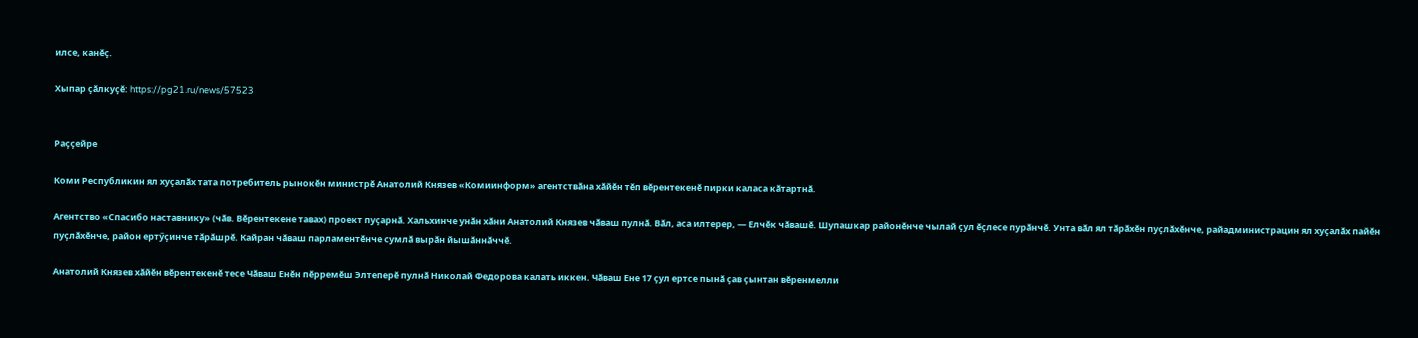илсе, канӗҫ.

Хыпар ҫӑлкуҫӗ: https://pg21.ru/news/57523


Раҫҫейре

Коми Республикин ял хуҫалӑх тата потребитель рынокӗн министрӗ Анатолий Князев «Комиинформ» агентствӑна хӑйӗн тӗп вӗрентекенӗ пирки каласа кӑтартнӑ.

Агентство «Спасибо наставнику» (чӑв. Вӗрентекене тавах) проект пуҫарнӑ. Хальхинче унӑн хӑни Анатолий Князев чӑваш пулнӑ. Вӑл, аса илтерер, — Елчӗк чӑвашӗ. Шупашкар районӗнче чылай ҫул ӗҫлесе пурӑнчӗ. Унта вӑл ял тӑрӑхӗн пуҫлӑхӗнче, райадминистрацин ял хуҫалӑх пайӗн пуҫлӑхӗнче, район ертӳҫинче тӑрӑшрӗ. Кайран чӑваш парламентӗнче сумлӑ вырӑн йышӑннӑччӗ.

Анатолий Князев хӑйӗн вӗрентекенӗ тесе Чӑваш Енӗн пӗрремӗш Элтеперӗ пулнӑ Николай Федорова калать иккен. Чӑваш Ене 17 ҫул ертсе пынӑ ҫав ҫынтан вӗренмелли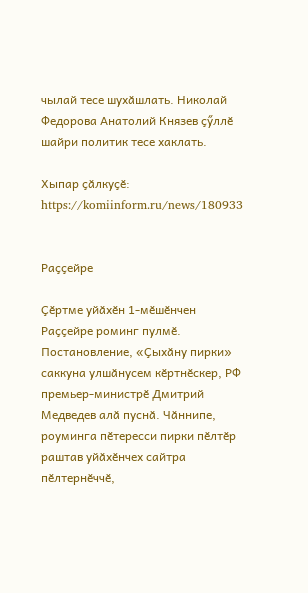чылай тесе шухӑшлать. Николай Федорова Анатолий Князев ҫӳллӗ шайри политик тесе хаклать.

Хыпар ҫӑлкуҫӗ: https://komiinform.ru/news/180933


Раҫҫейре

Ҫӗртме уйӑхӗн 1-мӗшӗнчен Раҫҫейре роминг пулмӗ. Постановление, «Ҫыхӑну пирки» саккуна улшӑнусем кӗртнӗскер, РФ премьер-министрӗ Дмитрий Медведев алӑ пуснӑ. Чӑннипе, роуминга пӗтересси пирки пӗлтӗр раштав уйӑхӗнчех сайтра пӗлтернӗччӗ,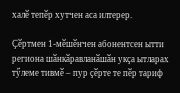халӗ тепӗр хутчен аса илтерер.

Ҫӗртмен 1-мӗшӗнчен абонентсен ытти региона шӑнкӑравланӑшӑн укҫа ытларах тӳлеме тивмӗ – пур ҫӗрте те пӗр тариф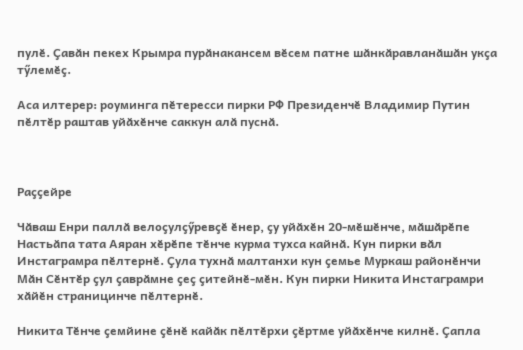пулӗ. Ҫавӑн пекех Крымра пурӑнакансем вӗсем патне шӑнкӑравланӑшӑн укҫа тӳлемӗҫ.

Аса илтерер: роуминга пӗтересси пирки РФ Президенчӗ Владимир Путин пӗлтӗр раштав уйӑхӗнче саккун алӑ пуснӑ.



Раҫҫейре

Чӑваш Енри паллӑ велоҫулҫӳревҫӗ ӗнер, ҫу уйӑхӗн 20-мӗшӗнче, мӑшӑрӗпе Настьӑпа тата Аяран хӗрӗпе тӗнче курма тухса кайнӑ. Кун пирки вӑл Инстаграмра пӗлтернӗ. Ҫула тухнӑ малтанхи кун ҫемье Муркаш районӗнчи Мӑн Сӗнтӗр ҫул ҫаврӑмне ҫеҫ ҫитейнӗ-мӗн. Кун пирки Никита Инстаграмри хӑйӗн страницинче пӗлтернӗ.

Никита Тӗнче ҫемйине ҫӗнӗ кайӑк пӗлтӗрхи ҫӗртме уйӑхӗнче килнӗ. Ҫапла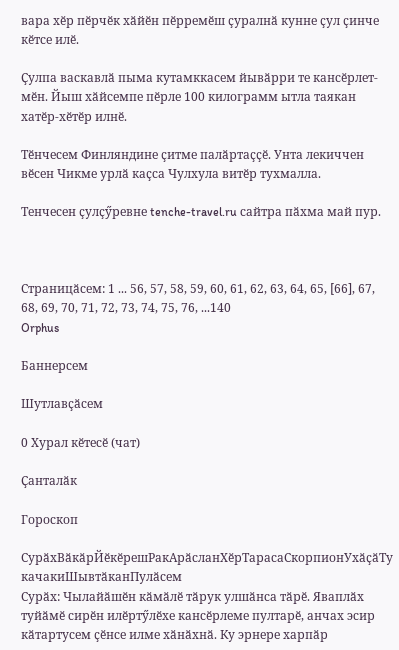вара хӗр пӗрчӗк хӑйӗн пӗрремӗш ҫуралнӑ кунне ҫул ҫинче кӗтсе илӗ.

Ҫулпа васкавлӑ пыма кутамккасем йывӑрри те кансӗрлет-мӗн. Йыш хӑйсемпе пӗрле 100 килограмм ытла таякан хатӗр-хӗтӗр илнӗ.

Тӗнчесем Финляндине ҫитме палӑртаҫҫӗ. Унта лекиччен вӗсен Чикме урлӑ каҫса Чулхула витӗр тухмалла.

Тенчесен ҫулҫӳревне tenche-travel.ru сайтра пӑхма май пур.



Страницӑсем: 1 ... 56, 57, 58, 59, 60, 61, 62, 63, 64, 65, [66], 67, 68, 69, 70, 71, 72, 73, 74, 75, 76, ...140
Orphus

Баннерсем

Шутлавҫӑсем

0 Хурал кӗтесӗ (чат)

Ҫанталӑк

Гороскоп

СурӑхВӑкӑрЙӗкӗрешРакАрӑсланХӗрТарасаСкорпионУхӑҫӑТу качакиШывтӑканПулӑсем
Сурӑх: Чылайӑшӗн кӑмӑлӗ тӑрук улшӑнса тӑрӗ. Яваплӑх туйӑмӗ сирӗн илӗртӳлӗхе кансӗрлеме пултарӗ, анчах эсир кӑтартусем ҫӗнсе илме хӑнӑхнӑ. Ку эрнере харпӑр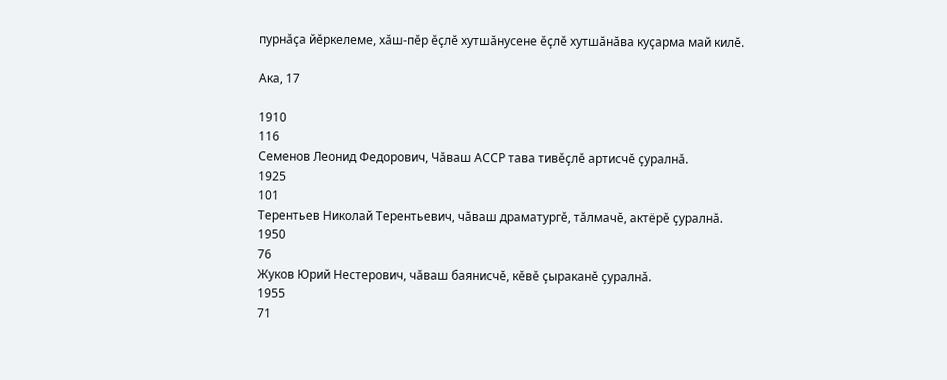пурнӑҫа йӗркелеме, хӑш-пӗр ӗҫлӗ хутшӑнусене ӗҫлӗ хутшӑнӑва куҫарма май килӗ.

Ака, 17

1910
116
Семенов Леонид Федорович, Чӑваш АССР тава тивӗҫлӗ артисчӗ ҫуралнӑ.
1925
101
Терентьев Николай Терентьевич, чӑваш драматургӗ, тӑлмачӗ, актёрӗ ҫуралнӑ.
1950
76
Жуков Юрий Нестерович, чӑваш баянисчӗ, кӗвӗ ҫыраканӗ ҫуралнӑ.
1955
71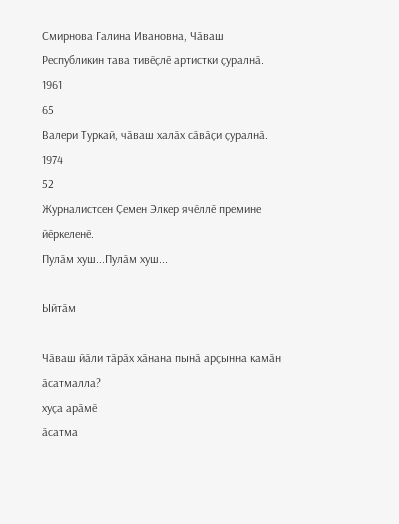Смирнова Галина Ивановна, Чӑваш Республикин тава тивӗҫлӗ артистки ҫуралнӑ.
1961
65
Валери Туркай, чӑваш халӑх сӑвӑҫи ҫуралнӑ.
1974
52
Журналистсен Ҫемен Элкер ячӗллӗ премине йӗркеленӗ.
Пулӑм хуш...Пулӑм хуш...

Ыйтӑм

Чӑваш йӑли тӑрӑх хӑнана пынӑ арҫынна камӑн ӑсатмалла?
хуҫа арӑмӗ
ӑсатма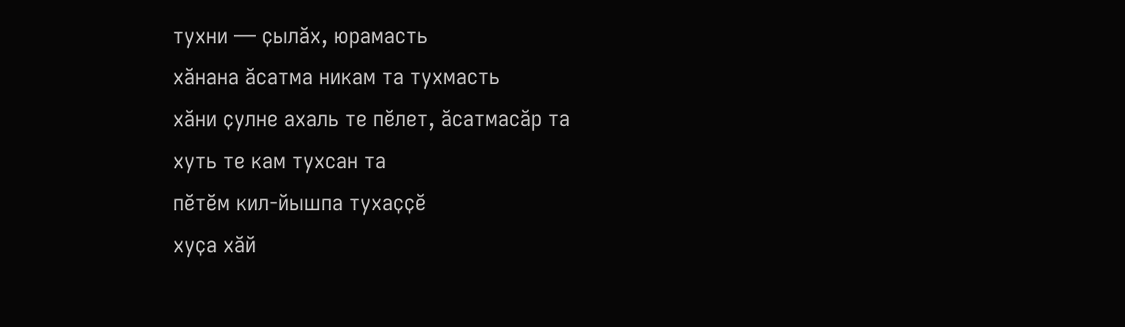тухни — ҫылӑх, юрамасть
хӑнана ӑсатма никам та тухмасть
хӑни ҫулне ахаль те пӗлет, ӑсатмасӑр та
хуть те кам тухсан та
пӗтӗм кил-йышпа тухаҫҫӗ
хуҫа хӑй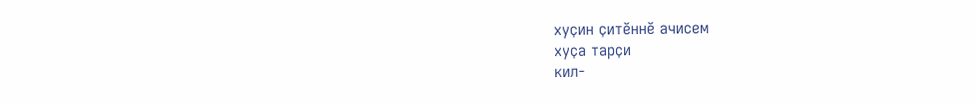хуҫин ҫитӗннӗ ачисем
хуҫа тарҫи
кил-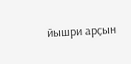йышри арҫын